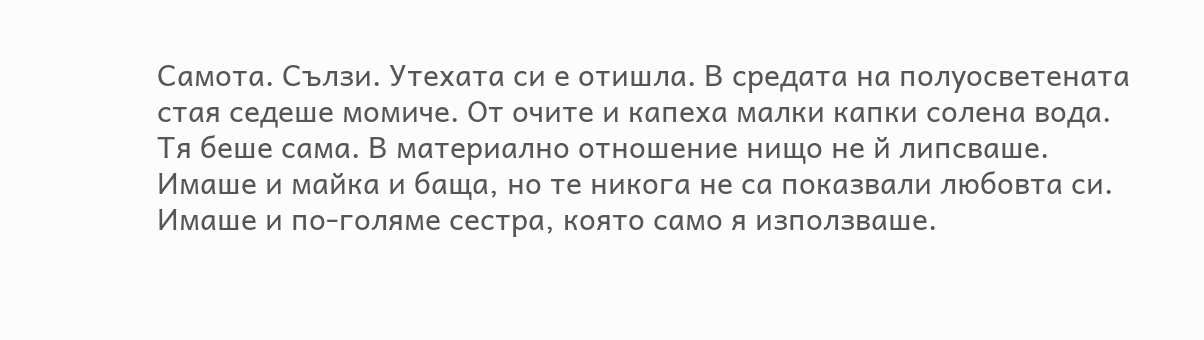Самота. Сълзи. Утехата си е отишла. В средата на полуосветената стая седеше момиче. От очите и капеха малки капки солена вода. Тя беше сама. В материално отношение нищо не й липсваше. Имаше и майка и баща, но те никога не са показвали любовта си. Имаше и по-голяме сестра, която само я използваше.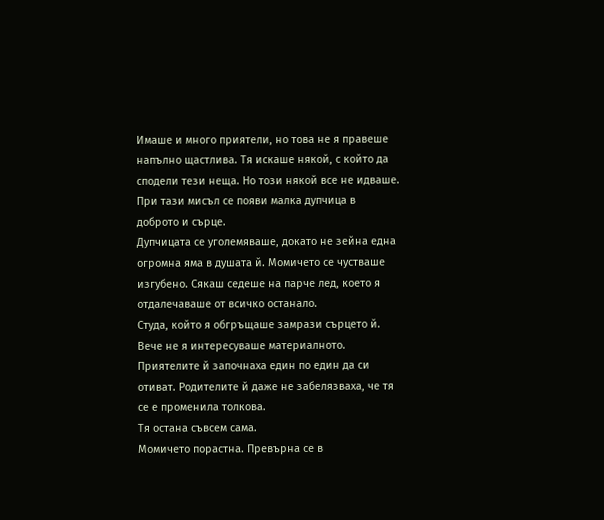Имаше и много приятели, но това не я правеше напълно щастлива. Тя искаше някой, с който да сподели тези неща. Но този някой все не идваше. При тази мисъл се появи малка дупчица в доброто и сърце.
Дупчицата се уголемяваше, докато не зейна една огромна яма в душата й. Момичето се чустваше изгубено. Сякаш седеше на парче лед, което я отдалечаваше от всичко останало.
Студа, който я обгръщаше замрази сърцето й. Вече не я интересуваше материалното. Приятелите й започнаха един по един да си отиват. Родителите й даже не забелязваха, че тя се е променила толкова.
Тя остана съвсем сама.
Момичето порастна. Превърна се в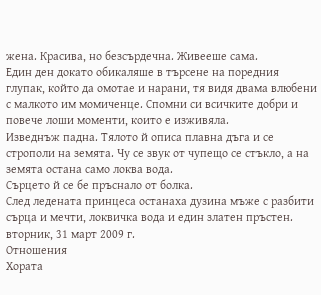жена. Красива, но безсърдечна. Живееше сама.
Един ден докато обикаляше в търсене на поредния глупак, който да омотае и нарани, тя видя двама влюбени с малкото им момиченце. Спомни си всичките добри и повече лоши моменти, които е изживяла.
Изведнъж падна. Тялото й описа плавна дъга и се строполи на земята. Чу се звук от чупещо се стъкло, а на земята остана само локва вода.
Сърцето й се бе пръснало от болка.
След ледената принцеса останаха дузина мъже с разбити сърца и мечти, локвичка вода и един златен пръстен.
вторник, 31 март 2009 г.
Отношения
Хората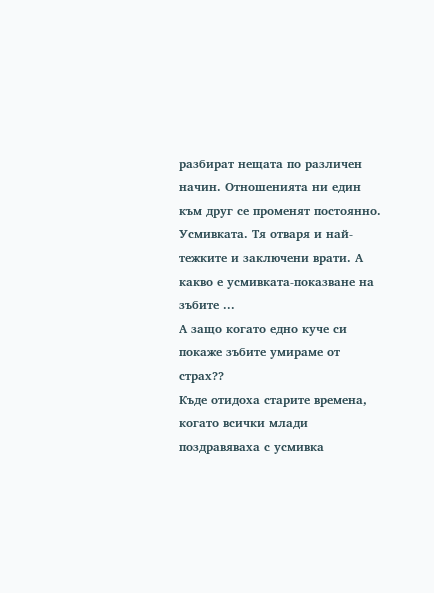разбират нещата по различен начин. Отношенията ни един към друг се променят постоянно.
Усмивката. Тя отваря и най-тежките и заключени врати. А какво е усмивката-показване на зъбите ...
А защо когато едно куче си покаже зъбите умираме от страх??
Къде отидоха старите времена, когато всички млади поздравяваха с усмивка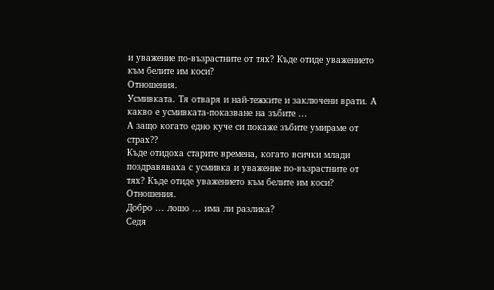и уважение по-възрастните от тях? Къде отиде уважението към белите им коси?
Отношения.
Усмивката. Тя отваря и най-тежките и заключени врати. А какво е усмивката-показване на зъбите ...
А защо когато едно куче си покаже зъбите умираме от страх??
Къде отидоха старите времена, когато всички млади поздравяваха с усмивка и уважение по-възрастните от тях? Къде отиде уважението към белите им коси?
Отношения.
Добро ... лошо ... има ли разлика?
Седя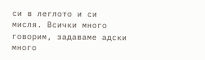си в леглото и си мисля. Всички много говорим, задаваме адски много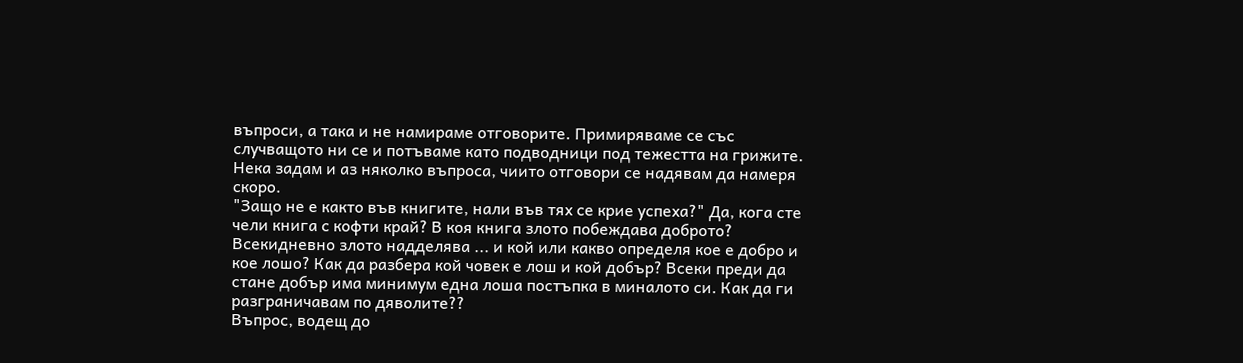въпроси, а така и не намираме отговорите. Примиряваме се със случващото ни се и потъваме като подводници под тежестта на грижите. Нека задам и аз няколко въпроса, чиито отговори се надявам да намеря скоро.
"Защо не е както във книгите, нали във тях се крие успеха?" Да, кога сте чели книга с кофти край? В коя книга злото побеждава доброто? Всекидневно злото надделява ... и кой или какво определя кое е добро и кое лошо? Как да разбера кой човек е лош и кой добър? Всеки преди да стане добър има минимум една лоша постъпка в миналото си. Как да ги разграничавам по дяволите??
Въпрос, водещ до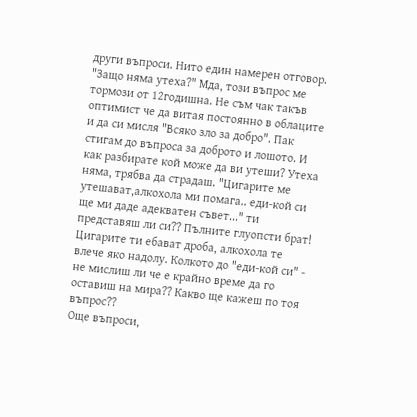други въпроси. Нито един намерен отговор.
"Защо няма утеха?" Мда, този въпрос ме тормози от 12годишна. Не съм чак такъв оптимист че да витая постоянно в облаците и да си мисля "Всяко зло за добро". Пак стигам до въпроса за доброто и лошото. И как разбирате кой може да ви утеши? Утеха няма, трябва да страдаш. "Цигарите ме утешават,алкохола ми помага.. еди-кой си ще ми даде адекватен съвет..." ти представяш ли си?? Пълните глуопсти брат! Цигарите ти ебават дроба, алкохола те влече яко надолу. Колкото до "еди-кой си" - не мислиш ли че е крайно време да го оставиш на мира?? Какво ще кажеш по тоя въпрос??
Още въпроси,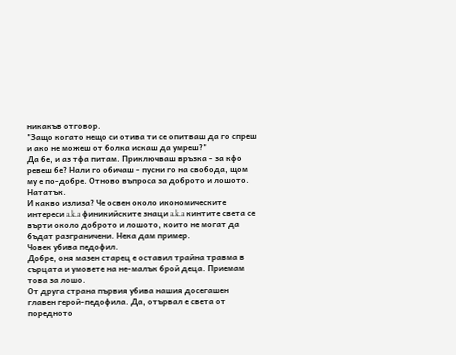никакъв отговор.
"Защо когато нещо си отива ти се опитваш да го спреш и ако не можеш от болка искаш да умреш?"
Да бе, и аз тфа питам. Приключваш връзка - за кфо ревеш бе? Нали го обичаш - пусни го на свобода, щом му е по-добре. Отново въпроса за доброто и лошото. Нататък.
И какво излиза? Че освен около икономическите интереси a.k.a финикийските знаци a.k.a кинтите света се върти около доброто и лошото, които не могат да бъдат разграничени. Нека дам пример.
Човек убива педофил.
Добре, оня мазен старец е оставил трайна травма в сърцата и умовете на не-малък брой деца. Приемам това за лошо.
От друга страна първия убива нашия досегашен главен герой-педофила. Да, отървал е света от поредното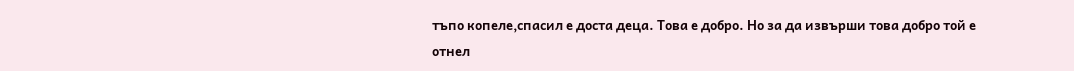тъпо копеле,спасил е доста деца. Това е добро. Но за да извърши това добро той е отнел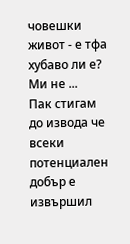човешки живот - е тфа хубаво ли е? Ми не ...
Пак стигам до извода че всеки потенциален добър е извършил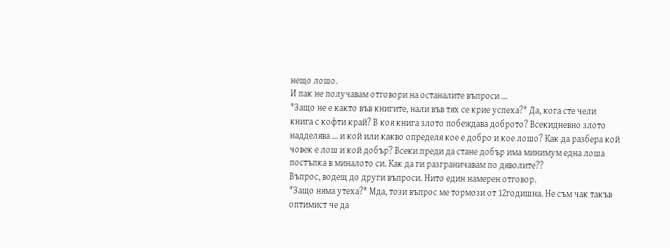нещо лошо.
И пак не получавам отговори на останалите въпроси ...
"Защо не е както във книгите, нали във тях се крие успеха?" Да, кога сте чели книга с кофти край? В коя книга злото побеждава доброто? Всекидневно злото надделява ... и кой или какво определя кое е добро и кое лошо? Как да разбера кой човек е лош и кой добър? Всеки преди да стане добър има минимум една лоша постъпка в миналото си. Как да ги разграничавам по дяволите??
Въпрос, водещ до други въпроси. Нито един намерен отговор.
"Защо няма утеха?" Мда, този въпрос ме тормози от 12годишна. Не съм чак такъв оптимист че да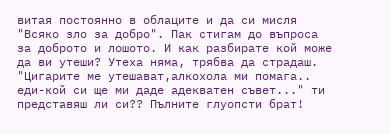витая постоянно в облаците и да си мисля "Всяко зло за добро". Пак стигам до въпроса за доброто и лошото. И как разбирате кой може да ви утеши? Утеха няма, трябва да страдаш. "Цигарите ме утешават,алкохола ми помага.. еди-кой си ще ми даде адекватен съвет..." ти представяш ли си?? Пълните глуопсти брат!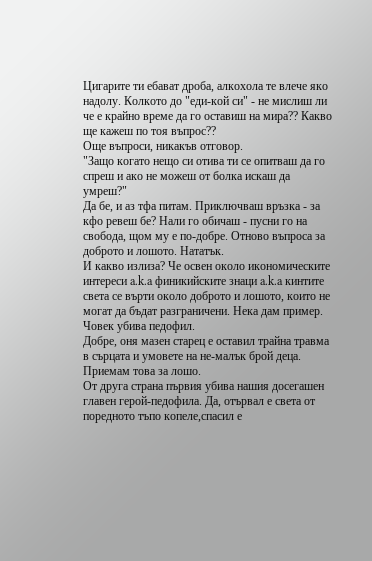Цигарите ти ебават дроба, алкохола те влече яко надолу. Колкото до "еди-кой си" - не мислиш ли че е крайно време да го оставиш на мира?? Какво ще кажеш по тоя въпрос??
Още въпроси, никакъв отговор.
"Защо когато нещо си отива ти се опитваш да го спреш и ако не можеш от болка искаш да умреш?"
Да бе, и аз тфа питам. Приключваш връзка - за кфо ревеш бе? Нали го обичаш - пусни го на свобода, щом му е по-добре. Отново въпроса за доброто и лошото. Нататък.
И какво излиза? Че освен около икономическите интереси a.k.a финикийските знаци a.k.a кинтите света се върти около доброто и лошото, които не могат да бъдат разграничени. Нека дам пример.
Човек убива педофил.
Добре, оня мазен старец е оставил трайна травма в сърцата и умовете на не-малък брой деца. Приемам това за лошо.
От друга страна първия убива нашия досегашен главен герой-педофила. Да, отървал е света от поредното тъпо копеле,спасил е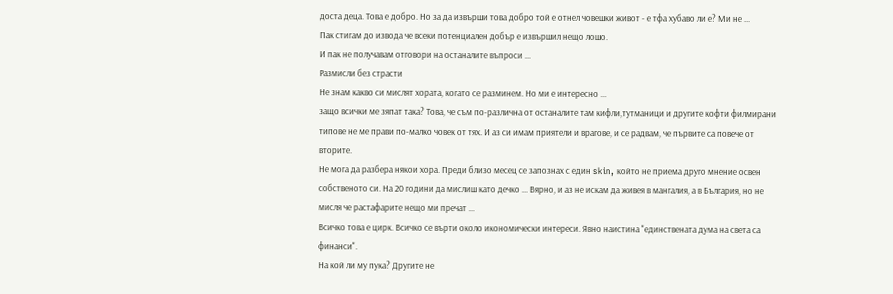доста деца. Това е добро. Но за да извърши това добро той е отнел човешки живот - е тфа хубаво ли е? Ми не ...
Пак стигам до извода че всеки потенциален добър е извършил нещо лошо.
И пак не получавам отговори на останалите въпроси ...
Размисли без страсти
Не знам какво си мислят хората, когато се разминем. Но ми е интересно ...
защо всички ме зяпат така? Това, че съм по-различна от останалите там кифли,тутманици и другите кофти филмирани типове не ме прави по-малко човек от тях. И аз си имам приятели и врагове, и се радвам, че първите са повече от вторите.
Не мога да разбера някои хора. Преди близо месец се запознах с един skin, който не приема друго мнение освен собственото си. На 20 години да мислиш като дечко ... Вярно, и аз не искам да живея в мангалия, а в България, но не мисля че растафарите нещо ми пречат ...
Всичко това е цирк. Всичко се върти около икономически интереси. Явно наистина "единствената дума на света са финанси".
На кой ли му пука? Другите не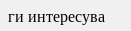ги интересува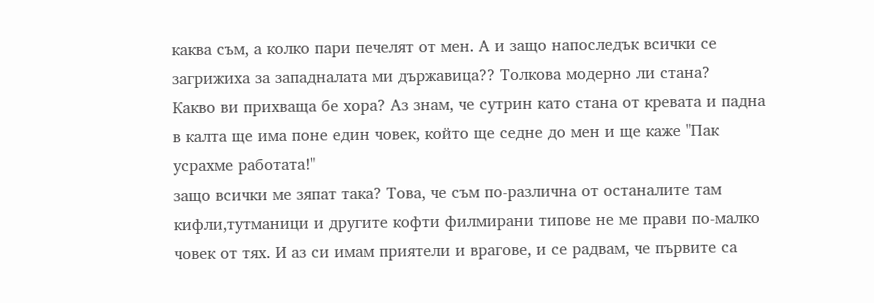каква съм, а колко пари печелят от мен. А и защо напоследък всички се загрижиха за западналата ми държавица?? Толкова модерно ли стана?
Какво ви прихваща бе хора? Аз знам, че сутрин като стана от кревата и падна в калта ще има поне един човек, който ще седне до мен и ще каже "Пак усрахме работата!"
защо всички ме зяпат така? Това, че съм по-различна от останалите там кифли,тутманици и другите кофти филмирани типове не ме прави по-малко човек от тях. И аз си имам приятели и врагове, и се радвам, че първите са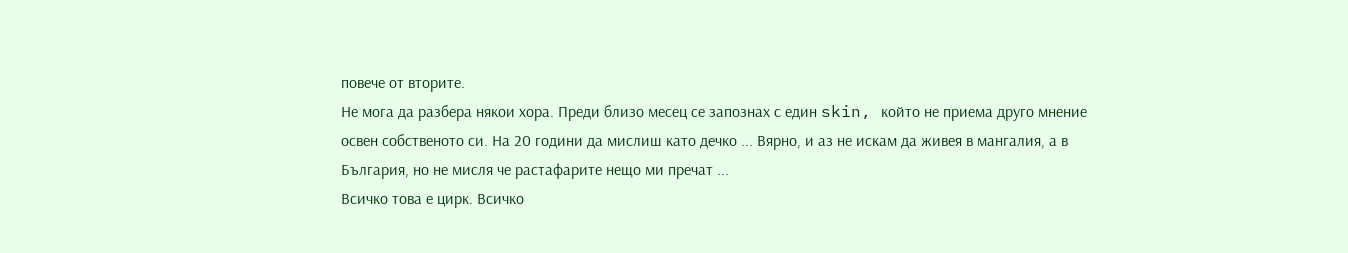повече от вторите.
Не мога да разбера някои хора. Преди близо месец се запознах с един skin, който не приема друго мнение освен собственото си. На 20 години да мислиш като дечко ... Вярно, и аз не искам да живея в мангалия, а в България, но не мисля че растафарите нещо ми пречат ...
Всичко това е цирк. Всичко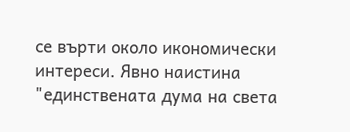се върти около икономически интереси. Явно наистина "единствената дума на света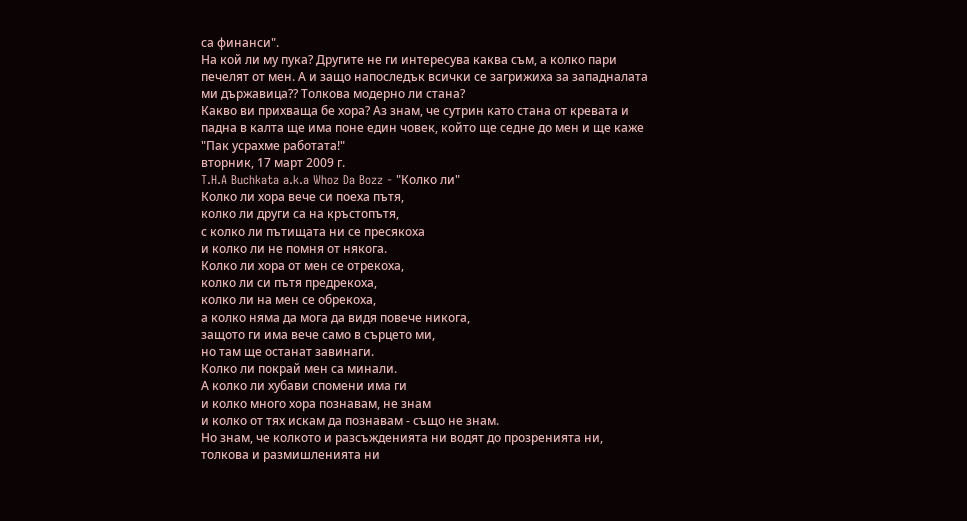са финанси".
На кой ли му пука? Другите не ги интересува каква съм, а колко пари печелят от мен. А и защо напоследък всички се загрижиха за западналата ми държавица?? Толкова модерно ли стана?
Какво ви прихваща бе хора? Аз знам, че сутрин като стана от кревата и падна в калта ще има поне един човек, който ще седне до мен и ще каже "Пак усрахме работата!"
вторник, 17 март 2009 г.
T.H.A Buchkata a.k.a Whoz Da Bozz - "Колко ли"
Колко ли хора вече си поеха пътя,
колко ли други са на кръстопътя,
с колко ли пътищата ни се пресякоха
и колко ли не помня от някога.
Колко ли хора от мен се отрекоха,
колко ли си пътя предрекоха,
колко ли на мен се обрекоха,
а колко няма да мога да видя повече никога,
защото ги има вече само в сърцето ми,
но там ще останат завинаги.
Колко ли покрай мен са минали.
А колко ли хубави спомени има ги
и колко много хора познавам, не знам
и колко от тях искам да познавам - също не знам.
Но знам, че колкото и разсъжденията ни водят до прозренията ни,
толкова и размишленията ни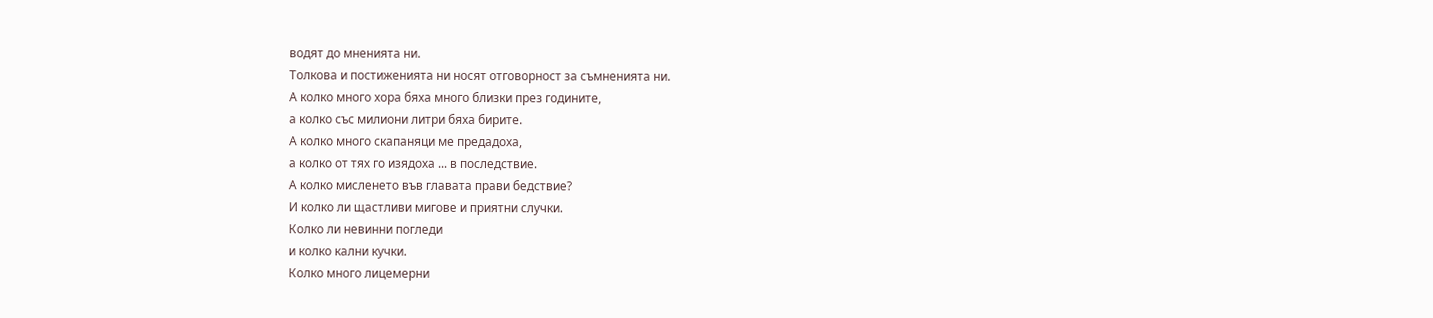водят до мненията ни.
Толкова и постиженията ни носят отговорност за съмненията ни.
А колко много хора бяха много близки през годините,
а колко със милиони литри бяха бирите.
А колко много скапаняци ме предадоха,
а колко от тях го изядоха ... в последствие.
А колко мисленето във главата прави бедствие?
И колко ли щастливи мигове и приятни случки.
Колко ли невинни погледи
и колко кални кучки.
Колко много лицемерни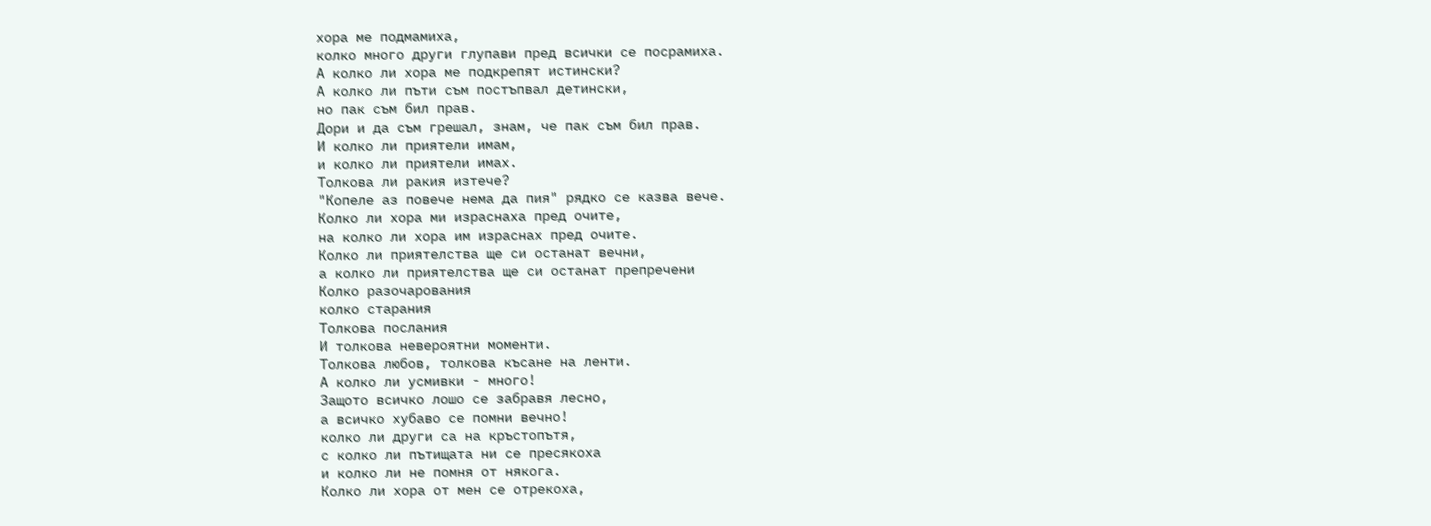хора ме подмамиха,
колко много други глупави пред всички се посрамиха.
А колко ли хора ме подкрепят истински?
А колко ли пъти съм постъпвал детински,
но пак съм бил прав.
Дори и да съм грешал, знам, че пак съм бил прав.
И колко ли приятели имам,
и колко ли приятели имах.
Толкова ли ракия изтече?
"Копеле аз повече нема да пия" рядко се казва вече.
Колко ли хора ми израснаха пред очите,
на колко ли хора им израснах пред очите.
Колко ли приятелства ще си останат вечни,
а колко ли приятелства ще си останат препречени
Колко разочарования
колко старания
Толкова послания
И толкова невероятни моменти.
Толкова любов, толкова късане на ленти.
А колко ли усмивки - много!
Защото всичко лошо се забравя лесно,
а всичко хубаво се помни вечно!
колко ли други са на кръстопътя,
с колко ли пътищата ни се пресякоха
и колко ли не помня от някога.
Колко ли хора от мен се отрекоха,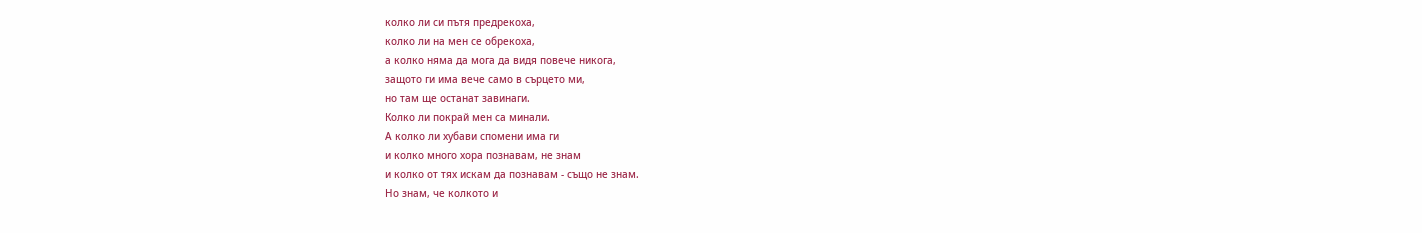колко ли си пътя предрекоха,
колко ли на мен се обрекоха,
а колко няма да мога да видя повече никога,
защото ги има вече само в сърцето ми,
но там ще останат завинаги.
Колко ли покрай мен са минали.
А колко ли хубави спомени има ги
и колко много хора познавам, не знам
и колко от тях искам да познавам - също не знам.
Но знам, че колкото и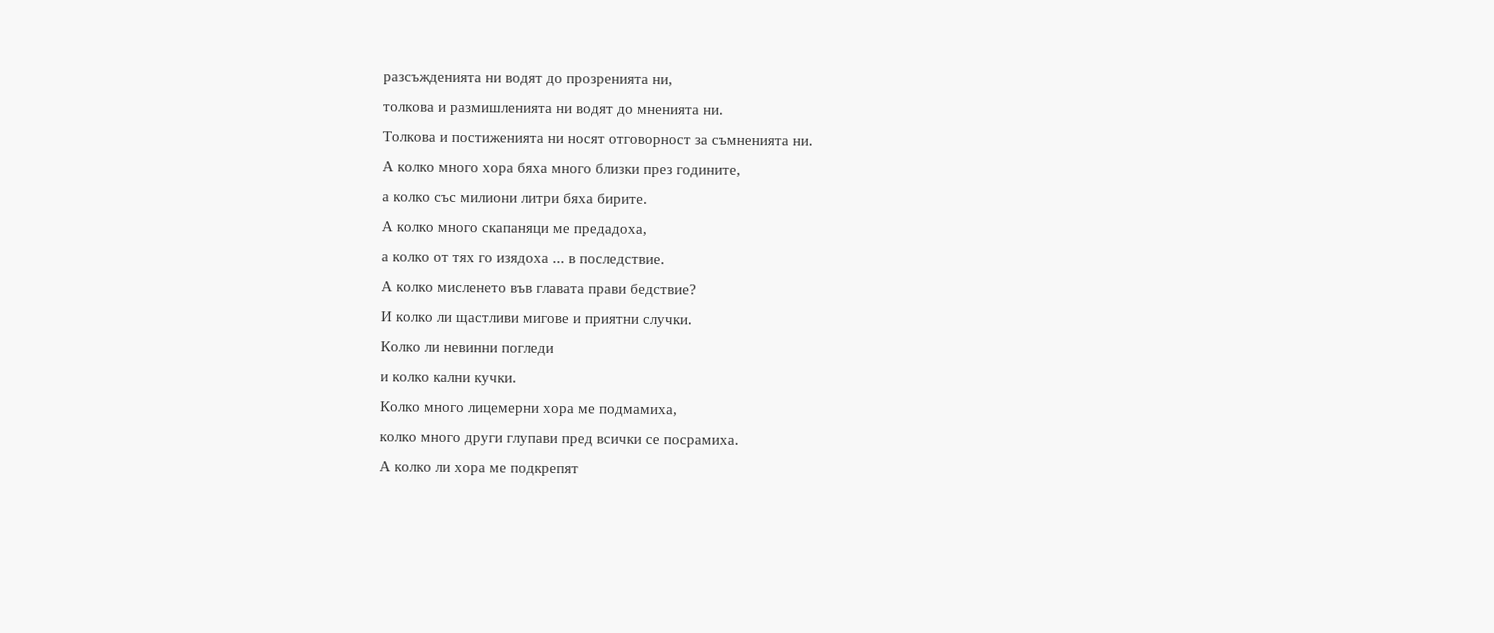разсъжденията ни водят до прозренията ни,
толкова и размишленията ни водят до мненията ни.
Толкова и постиженията ни носят отговорност за съмненията ни.
А колко много хора бяха много близки през годините,
а колко със милиони литри бяха бирите.
А колко много скапаняци ме предадоха,
а колко от тях го изядоха ... в последствие.
А колко мисленето във главата прави бедствие?
И колко ли щастливи мигове и приятни случки.
Колко ли невинни погледи
и колко кални кучки.
Колко много лицемерни хора ме подмамиха,
колко много други глупави пред всички се посрамиха.
А колко ли хора ме подкрепят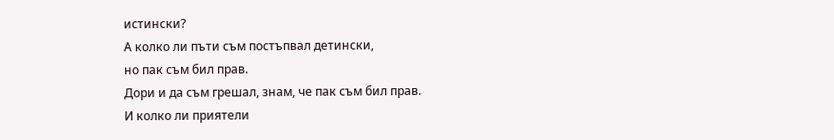истински?
А колко ли пъти съм постъпвал детински,
но пак съм бил прав.
Дори и да съм грешал, знам, че пак съм бил прав.
И колко ли приятели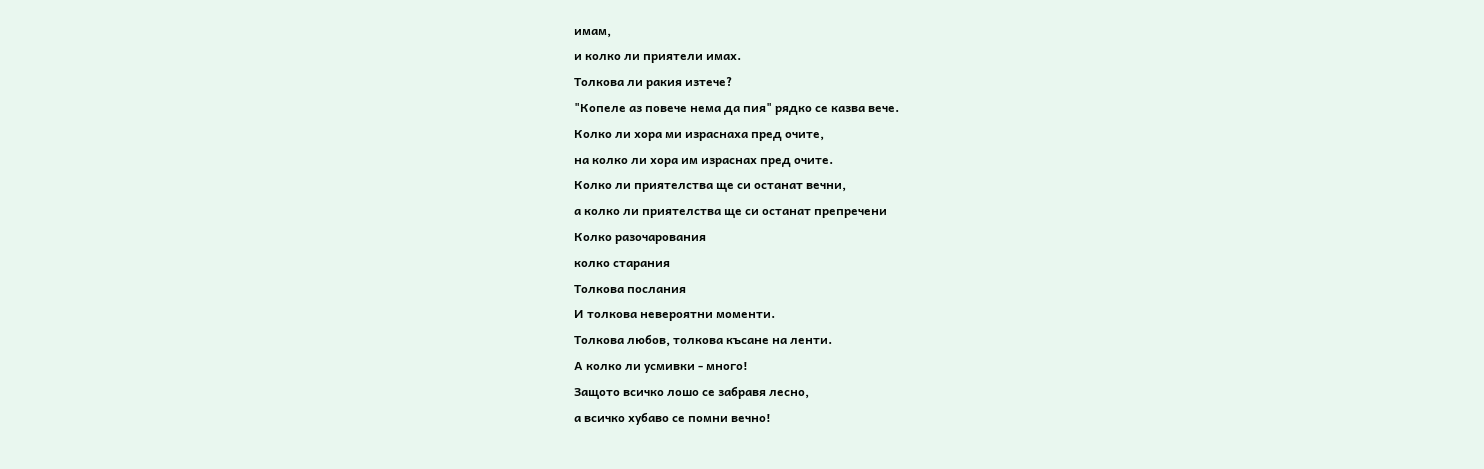имам,
и колко ли приятели имах.
Толкова ли ракия изтече?
"Копеле аз повече нема да пия" рядко се казва вече.
Колко ли хора ми израснаха пред очите,
на колко ли хора им израснах пред очите.
Колко ли приятелства ще си останат вечни,
а колко ли приятелства ще си останат препречени
Колко разочарования
колко старания
Толкова послания
И толкова невероятни моменти.
Толкова любов, толкова късане на ленти.
А колко ли усмивки - много!
Защото всичко лошо се забравя лесно,
а всичко хубаво се помни вечно!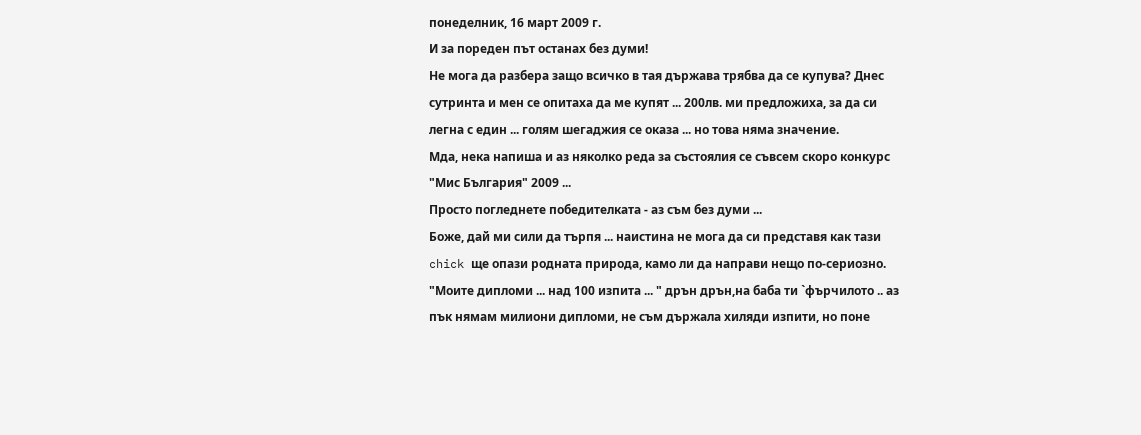понеделник, 16 март 2009 г.
И за пореден път останах без думи!
Не мога да разбера защо всичко в тая държава трябва да се купува? Днес сутринта и мен се опитаха да ме купят ... 200лв. ми предложиха, за да си легна с един ... голям шегаджия се оказа ... но това няма значение.
Мда, нека напиша и аз няколко реда за състоялия се съвсем скоро конкурс "Мис България" 2009 ...
Просто погледнете победителката - аз съм без думи ...
Боже, дай ми сили да търпя ... наистина не мога да си представя как тази chick ще опази родната природа, камо ли да направи нещо по-сериозно.
"Моите дипломи ... над 100 изпита ... " дрън дрън,на баба ти `фърчилото .. аз пък нямам милиони дипломи, не съм държала хиляди изпити, но поне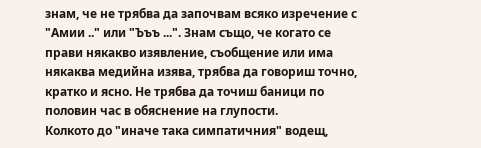знам, че не трябва да започвам всяко изречение с "Амии .." или "Ъъъ ...". Знам също, че когато се прави някакво изявление, съобщение или има някаква медийна изява, трябва да говориш точно, кратко и ясно. Не трябва да точиш баници по половин час в обяснение на глупости.
Колкото до "иначе така симпатичния" водещ,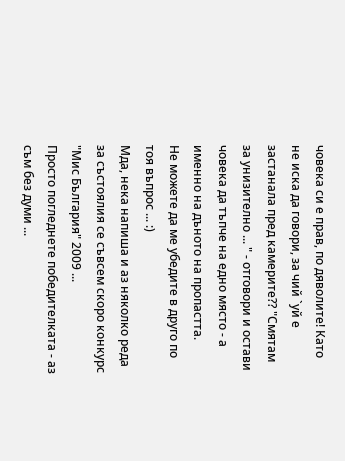човека си е прав, по дяволите! Като не иска да говори, за чий `уй е застанала пред камерите?? "Смятам за унизително ... " - отговори и остави човека да тъпче на едно място - а именно на дъното на пропастта.
Не можете да ме убедите в друго по тоя въпрос ... :)
Мда, нека напиша и аз няколко реда за състоялия се съвсем скоро конкурс "Мис България" 2009 ...
Просто погледнете победителката - аз съм без думи ...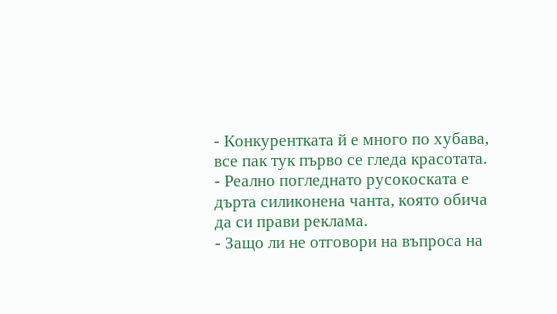- Конкурентката й е много по хубава, все пак тук първо се гледа красотата.
- Реално погледнато русокоската е дърта силиконена чанта, която обича да си прави реклама.
- Защо ли не отговори на въпроса на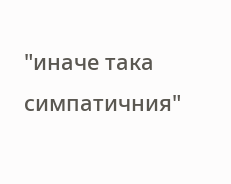"иначе така симпатичния"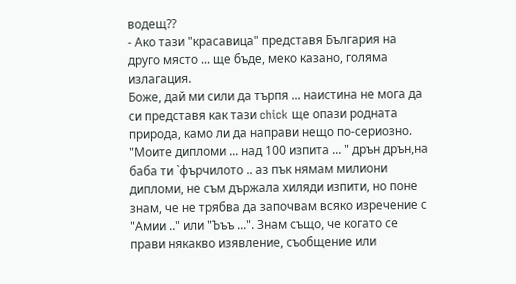водещ??
- Ако тази "красавица" представя България на друго място ... ще бъде, меко казано, голяма излагация.
Боже, дай ми сили да търпя ... наистина не мога да си представя как тази chick ще опази родната природа, камо ли да направи нещо по-сериозно.
"Моите дипломи ... над 100 изпита ... " дрън дрън,на баба ти `фърчилото .. аз пък нямам милиони дипломи, не съм държала хиляди изпити, но поне знам, че не трябва да започвам всяко изречение с "Амии .." или "Ъъъ ...". Знам също, че когато се прави някакво изявление, съобщение или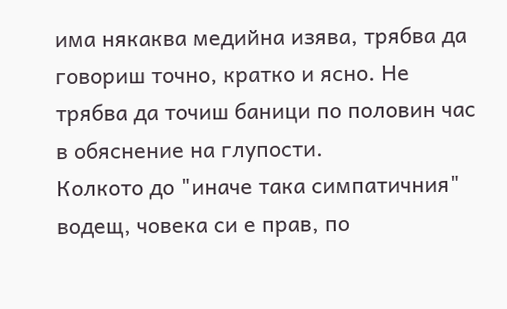има някаква медийна изява, трябва да говориш точно, кратко и ясно. Не трябва да точиш баници по половин час в обяснение на глупости.
Колкото до "иначе така симпатичния" водещ, човека си е прав, по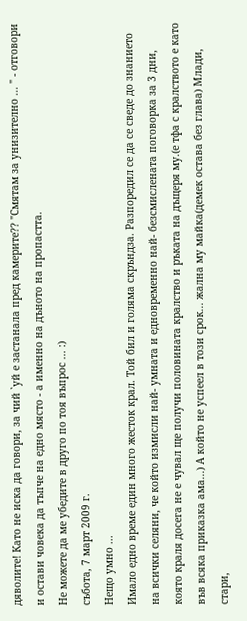дяволите! Като не иска да говори, за чий `уй е застанала пред камерите?? "Смятам за унизително ... " - отговори и остави човека да тъпче на едно място - а именно на дъното на пропастта.
Не можете да ме убедите в друго по тоя въпрос ... :)
събота, 7 март 2009 г.
Нещо умно ...
Имало едно време един много жесток крал. Той бил и голяма скръндза. Разпоредил се да се сведе до знанието на всички селяни, че който измисли най- умната и едновременно най- безсмислената поговорка за 3 дни, която краля досега не е чувал ще получи половината кралство и ръката на дъщеря му.(е тфа с кралството е като във всяка приказка ама...) А който не успеел в този срок... жална му майка(демек остава без глава) Млади, стари,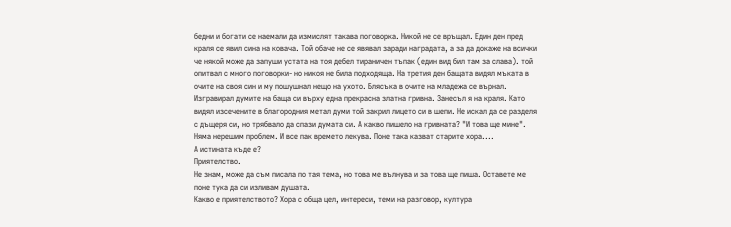бедни и богати се наемали да измислят такава поговорка. Никой не се връщал. Един ден пред краля се явил сина на ковача. Той обаче не се явявал заради наградата, а за да докаже на всички че някой може да запуши устата на тоя дебел тираничен тъпак (един вид бил там за слава). той опитвал с много поговорки- но никоя не била подходяща. На третия ден бащата видял мъката в очите на своя син и му пошушнал нещо на ухото. Блясъка в очите на младежа се върнал. Изгравирал думите на баща си върху една прекрасна златна гривна. Занесъл я на краля. Като видял изсечените в благородния метал думи той закрил лицето си в шепи. Не искал да се разделя с дъщеря си, но трябвало да спази думата си. А какво пишело на гривната? "И това ще мине". Няма нерешим проблем. И все пак времето лекува. Поне така казват старите хора....
А истината къде е?
Приятелство.
Не знам, може да съм писала по тая тема, но това ме вълнува и за това ще пиша. Оставете ме поне тука да си изливам душата.
Какво е приятелството? Хора с обща цел, интереси, теми на разговор, култура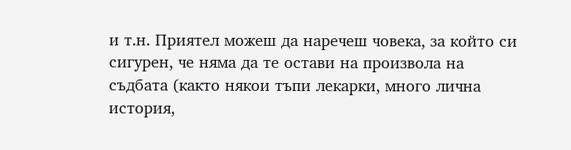и т.н. Приятел можеш да наречеш човека, за който си сигурен, че няма да те остави на произвола на съдбата (както някои тъпи лекарки, много лична история,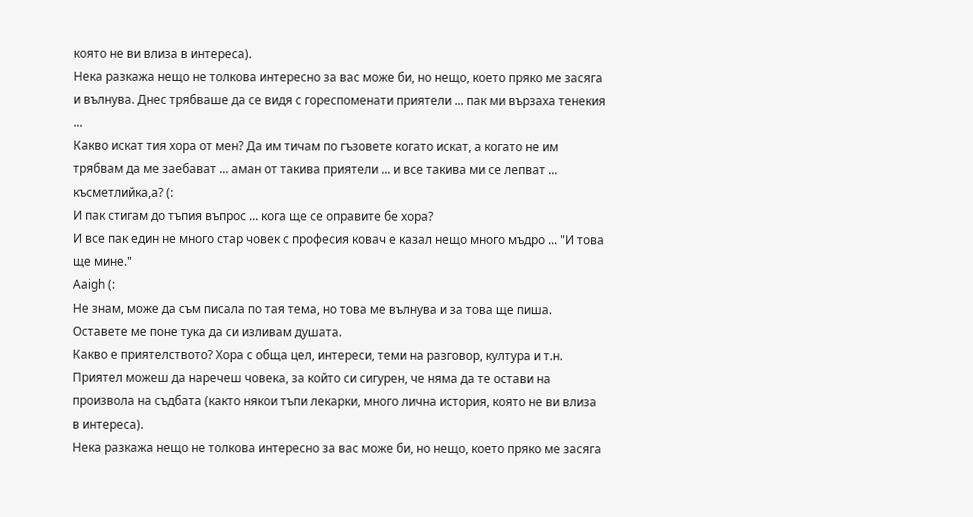която не ви влиза в интереса).
Нека разкажа нещо не толкова интересно за вас може би, но нещо, което пряко ме засяга и вълнува. Днес трябваше да се видя с гореспоменати приятели ... пак ми вързаха тенекия ...
Какво искат тия хора от мен? Да им тичам по гъзовете когато искат, а когато не им трябвам да ме заебават ... аман от такива приятели ... и все такива ми се лепват ... късметлийка,а? (:
И пак стигам до тъпия въпрос ... кога ще се оправите бе хора?
И все пак един не много стар човек с професия ковач е казал нещо много мъдро ... "И това ще мине."
Aaigh (:
Не знам, може да съм писала по тая тема, но това ме вълнува и за това ще пиша. Оставете ме поне тука да си изливам душата.
Какво е приятелството? Хора с обща цел, интереси, теми на разговор, култура и т.н. Приятел можеш да наречеш човека, за който си сигурен, че няма да те остави на произвола на съдбата (както някои тъпи лекарки, много лична история, която не ви влиза в интереса).
Нека разкажа нещо не толкова интересно за вас може би, но нещо, което пряко ме засяга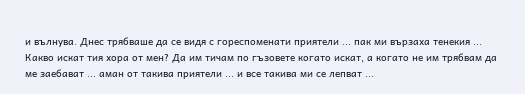и вълнува. Днес трябваше да се видя с гореспоменати приятели ... пак ми вързаха тенекия ...
Какво искат тия хора от мен? Да им тичам по гъзовете когато искат, а когато не им трябвам да ме заебават ... аман от такива приятели ... и все такива ми се лепват ...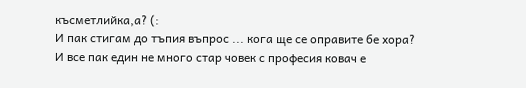късметлийка,а? (:
И пак стигам до тъпия въпрос ... кога ще се оправите бе хора?
И все пак един не много стар човек с професия ковач е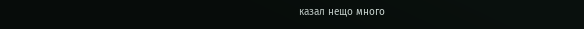казал нещо много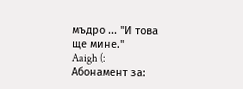мъдро ... "И това ще мине."
Aaigh (:
Абонамент за: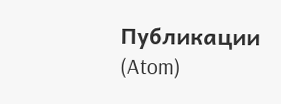Публикации (Atom)